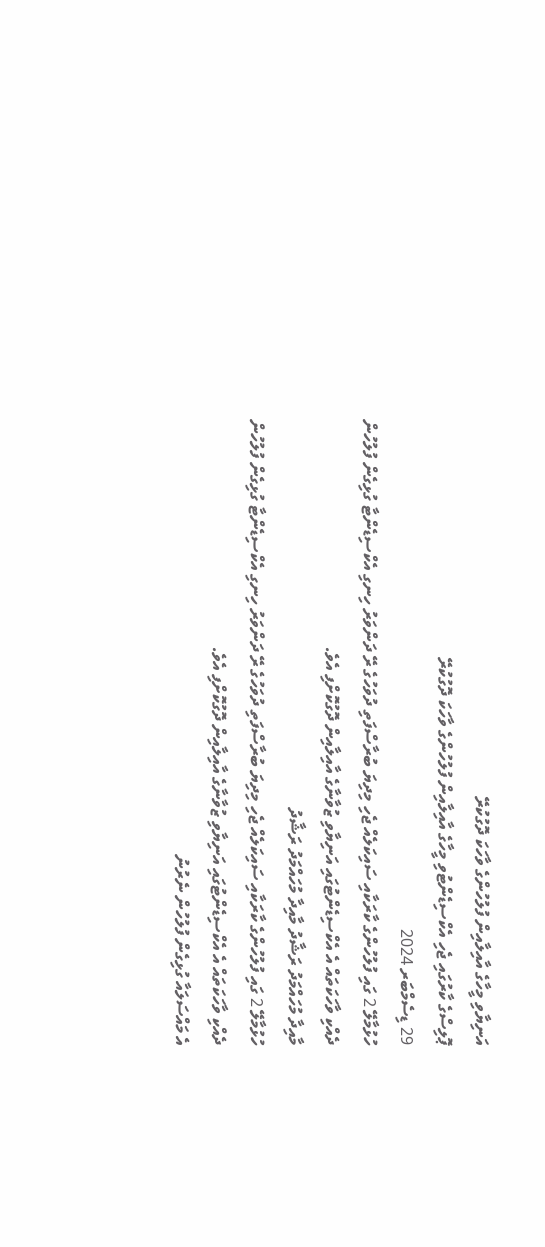އަނިޔާވި މީހާގެ އާއިލާއިން ފުލުހުންގެ ވާހަކަ ދޮގުކުރޭ
ޕޮލިސްގެ ކާރުގައި ޖެހި އެކްސިޑެންޓުވި މީހާގެ އާއިލާއިން ފުލުހުންގެ ވާހަކަ ދޮގުކުރޭ
29 ޑިސެމްބަރ 2024
ހުޅުމާލޭ 2 ގައި ފުލުހުންގެ ކާރަކާއި ސައިކަލެއް ޖެހި މިދިޔަ ބުރާސްފަތި ދުވަހުގެ ރޭ ދަންވަރު ހިނގި އެކްސިޑެންޓާ ގުޅިގެން ފުލުހުން ދެއްކި ވާހަކަތައް އެ އެކްސިޑެންޓުގައި އަނިޔާވި ޒުވާނާގެ އާއިލާއިން ދޮގުކޮށްފި އެވެ.
މާއިދާ މުހައްމަދު ރަޝާދު މާއިދާ މުހައްމަދު ރަޝާދު
ހުޅުމާލޭ 2 ގައި ފުލުހުންގެ ކާރަކާއި ސައިކަލެއް ޖެހި މިދިޔަ ބުރާސްފަތި ދުވަހުގެ ރޭ ދަންވަރު ހިނގި އެކްސިޑެންޓާ ގުޅިގެން ފުލުހުން ދެއްކި ވާހަކަތައް އެ އެކްސިޑެންޓުގައި އަނިޔާވި ޒުވާނާގެ އާއިލާއިން ދޮގުކޮށްފި އެވެ.
އެ މައްސަލައާ ގުޅިގެން ފުލުހުން ނެރުނު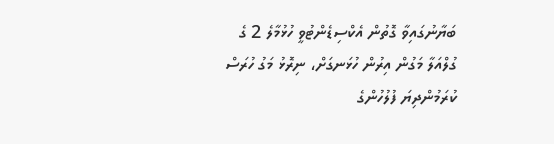ބަޔާނުގައިވާ ގޮތުން އެކްސިޑެންޓުވީ ހުޅުމާލެ 2 ގެ ގުލްއަލާ މަގުން އިރުން ހުޅަނގަށް، ނިރޮޅު މަގު ހުރަސް ކުރަމުންދިޔަ ފުލުހުންގެ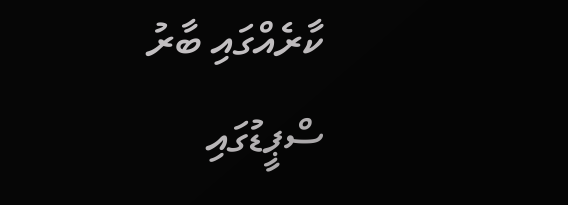ކާރެއްގައި ބާރު ސްޕީޑުގައި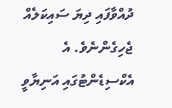ދުއްވާފައި ދިޔަ ސައިކަލެއް ޖެހިގެންނެވެ. އެ އެކްސިޑެންޓުގައި އަނިޔާވީ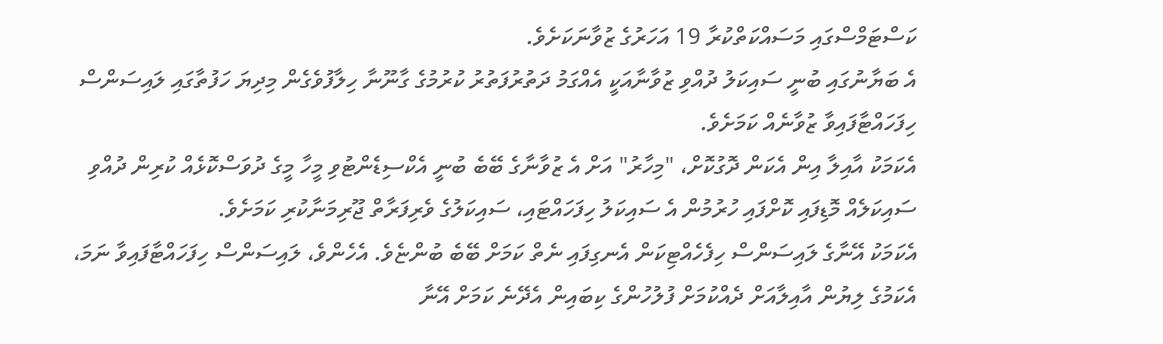ކަސްޓަމްސްގައި މަސައްކަތްކުރާ 19 އަހަރުގެ ޒުވާނަކަށެވެ.
އެ ބަޔާނުގައި ބުނީ ސައިކަލު ދުއްވި ޒުވާނާއަކީ އެއްގަމު ދަތުރުފަތުރު ކުރުމުގެ ގާނޫނާ ހިލާފުވެގެން މިދިޔަ ހަފުތާގައި ލައިސަންސް ހިފަހައްޓާފައިވާ ޒުވާނެއް ކަމަށެވެ.
އެކަމަކު އާއިލާ އިން އެކަން ދޮގުކޮށް، "މިހާރު" އަށް އެ ޒުވާނާގެ ބޭބެ ބުނީ އެކްސިޑެންޓުވި މީހާ މީގެ ދުވަސްކޮޅެއް ކުރިން ދުއްވި ސައިކަލެއް މޮޑިފައި ކޮށްފައި ހުރުމުން އެ ސައިކަލު ހިފަހައްޓައި، ސައިކަލުގެ ވެރިފަރާތް ޖޫރިމަނާކުރި ކަމަށެވެ.
އެކަމަކު އޭނާގެ ލައިސަންސް ހިފެހެއްޓިކަން އެނގިފައި ނެތް ކަމަށް ބޭބެ ބުންޏެވެ. އެހެންވެ، ލައިސަންސް ހިފަހައްޓާފައިވާ ނަމަ، އެކަމުގެ ލިޔުން އާއިލާއަށް ދެއްކުމަށް ފުލުހުންގެ ކިބައިން އެދޭނެ ކަމަށް އޭނާ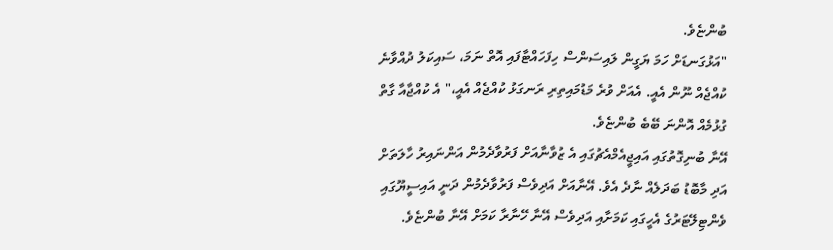ބުންޏެވެ.
"އަޅުގަނޑަށް ހަމަ ޔަގީން ލައިސަންސް ހިފަހައްޓާފައި އޮތް ނަމަ، ސައިކަލު ދުއްވާނެ ކުއްޖެއް ނޫން އެއީ. އެއަށް ވުރެ މަޑުމައިތިރި ރަނގަޅު ކުއްޖެއް އެއީ،" އެ ކުއްޖާއާ ގާތް ގުޅުމެއް އޮންނަ ބޭބެ ބުންޏެވެ.
އޭނާ ބުނިގޮތުގައި އައިޖީއެމްއެޗުގައި އެ ޒުވާނާއަށް ފަރުވާދެމުން އަންނައިރު ހާލަތަށް އަދި މާބޮޑު ބަދަލެއް ނާދެ އެވެ. އޭނާއަށް އަދިވެސް ފަރުވާދެމުން ދަނީ އައިސީޔޫގައި ވެންޓިލޭޓަރުގެ އެހީގައި ކަމަށާއި އަދިވެސް އޭނާ ހޭނާރާ ކަމަށް އޭނާ ބުންޏެވެ.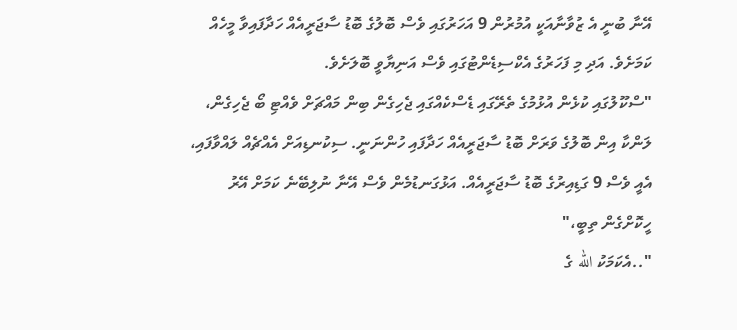އޭނާ ބުނީ އެ ޒުވާނާއަކީ އުމުރުން 9 އަހަރުގައި ވެސް ބޮލުގެ ބޮޑު ސާޖަރީއެއް ހަދާފައިވާ މީހެއް ކަމަށެވެ. އަދި މި ފަހަރުގެ އެކްސިޑެންޓުގައި ވެސް އަނިޔާވީ ބޮލަށެވެ.
"ސްކޫލުގައި ކުޅެން އުޅުމުގެ ތެރޭގައި ޑެސްކެއްގައި ޖެހިގެން ބިން މައްޗަށް ވެއްޓި ބޯ ޖެހިގެން، ލަންކާ އިން ބޮލުގެ ވަރަށް ބޮޑު ސާޖަރީއެއް ހަދާފައި ހުންނަނީ. ސިކުނޑިއަށް އެއްޗެއް ލައްވާފައި، އެއީ ވެސް 9 ގަޑިއިރުގެ ބޮޑު ސާޖަރީއެއް. އަޅުގަނޑުމެން ވެސް އޭނާ ނުލިބޭނެ ކަމަށް އޭރު ހީކޮށްގެން ތިބީ،"
"..އެކަމަކު الله ގެ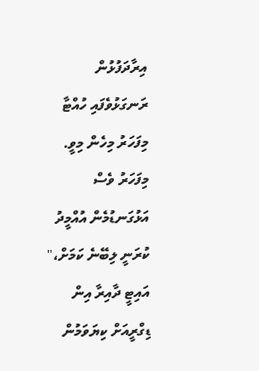އިރާދަފުޅުން ރަނގަޅުވެފައި ހުއްޓާ މިފަހަރު މިހެން މިވީ. މިފަހަރު ވެސް އަޅުގަނޑުމެން އުއްމީދު ކުރަނީ ލިބޭނެ ކަމަށް،" އައިޓީ ދާއިރާ އިން ޑިގްރީއަށް ކިޔަވަމުން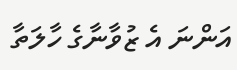އަންނަ އެ ޒުވާނާގެ ހާލަތާ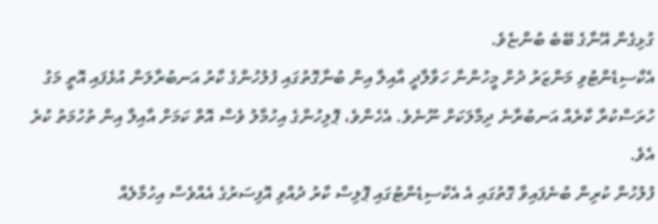ގުޅިގެން އޭނާގެ ބޭބެ ބުންޏެވެ.
އެކްސިޑެންޓުވި މަންޒަރު ދުށް މީހުންނާ ހަވާލާދީ އާއިލާ އިން ބުނާގޮތުގައި ފުލުހުންގެ ކާރު އަނބުރާލަން އުޅެފައި އޮތީ މަގު ހުރަސްކުރާ ކާރެއް އަނބުރާނެ ދިމާލަކަށް ނޫނެވެ. އެހެންވެ، ޕޮލިހުންގެ އިހުމާލު ވެސް އޮތް ކަމަށް އާއިލާ އިން ތުހުމަތު ކުރެ އެވެ.
ފުލުހުން ކުރިން ބުނެފައިވާ ގޮތުގައި އެ އެކްސިޑެންޓުގައި ޕޮލިސް ކާރު ދުއްވި އޮފިސަރުގެ އެއްވެސް އިހުމާލެއް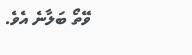ވޭތޯ ބަލާނެ އެވެ.